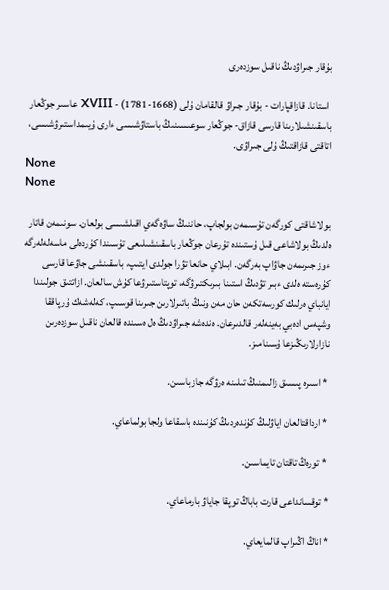بۇقار جىراۋدىڭ ناقىل سوزدەرى

 استانا. قازاقپارات - بۇقار جىراۋ قالقامان ۇلى (1668-1781) - XVIII عاسىر جوڭعار باسقىنشىلارىنا قارسى قازاق- جوڭعار سوعىسىنىڭ باستاۋشىسى ءارى ۇيىمداستىرۋشىسى، اتاقتى قازاقتىڭ ۇلى جىراۋى.
None
None

بولاشاقتى كورگەن تۇسىمەن بولجاپ، حاننىڭ ساۋەگەي اقىلشىسى بولعان. سونىمەن قاتار ەلدىڭ بولاشاعى قىل ۇستىندە تۇرعان جوڭعار باسقىنشىلىعى تۇسىندا كۇردەلى ماسەلەلەرگە ءوز جىرىمەن جاۋاپ بەرگەن. ابىلاي حانعا تۋرا جولدى ايتىپ، باسقىنشى جاۋعا قارسى كۇرەستە ەلدى ءبىر تۋدىڭ استىنا بىرىكتىرۋگە، توپتاستىرۋعا كۇش سالعان. ازاتتىق جولىندا ايانباي ەرلىك كورسەتكەن حان مەن ونىڭ باتىرلارىن جىرىنا قوسىپ، كەلەشەك ۇرپاققا وشپەس ادەبي بەينەلەر قالدىرعان. ەندەشە جىراۋدىڭ ەل ەسىندە قالعان ناقىل سوزدەرىن نازارلارىڭىزعا ۇسىنامىز.

 * اسىرە پىسىق زالىمنىڭ تىلىنە ەرۋگە جازباسىن.

 * ارداقتالعان اياۋلىڭ كۇندەردىڭ كۇنىندە باسقاعا ولجا بولماعاي.

 * تورەڭ تاقتان تايماسىن.

* توقسانداعى قارت باباڭ توپقا جاياۋ بارماعاي.

* اناڭ اڭىراپ قالمايعاي.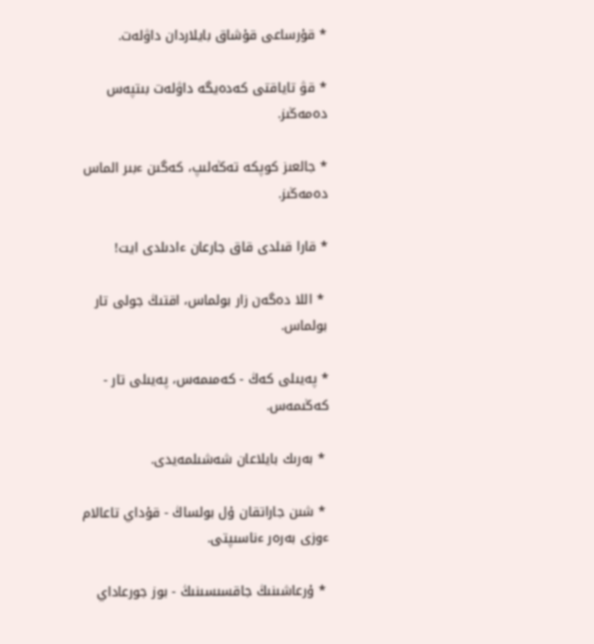* قۇرساعى قۇشاق بايلاردان داۋلەت.

* قۋ تاياقتى كەدەيگە داۋلەت بىتپەس دەمەڭىز.

* جالعىز كوپكە تەڭەلىپ، كەگىن ءبىر الماس دەمەڭىز.

* قارا قىلدى قاق جارعان ءادىلدى ايت!

 * اللا دەگەن زار بولماس، اقتىڭ جولى تار بولماس.

* پەيىلى كەڭ - كەمىمەس، پەيىلى تار - كەڭىمەس.

 * بەرىك بايلاعان شەشىلمەيدى.

 * شىن جاراتقان ۇل بولساڭ - قۇداي تاعالام ءوزى بەرەر ءناسىپتى.

 * ۇرعاشىنىڭ جاقسىسىنىڭ - بوز جورعاداي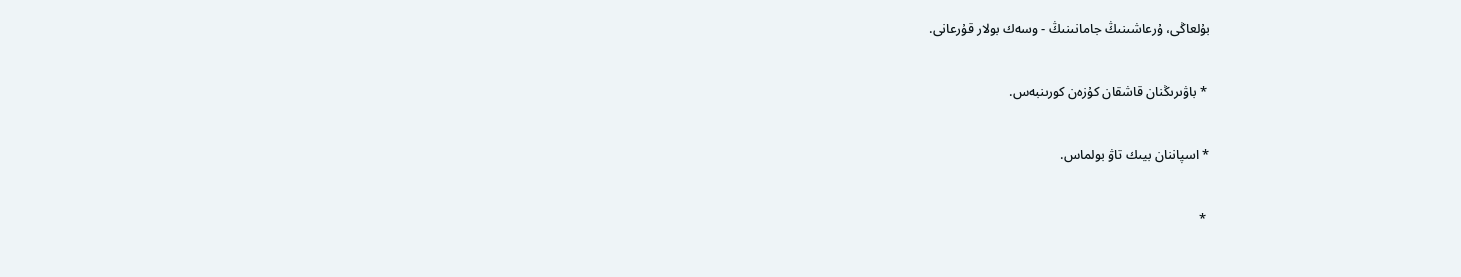بۇلعاڭى، ۇرعاشىنىڭ جامانىنىڭ - وسەك بولار قۇرعانى.

 * باۋىرىڭنان قاشقان كۇزەن كورىنبەس.

* اسپاننان بيىك تاۋ بولماس.

 *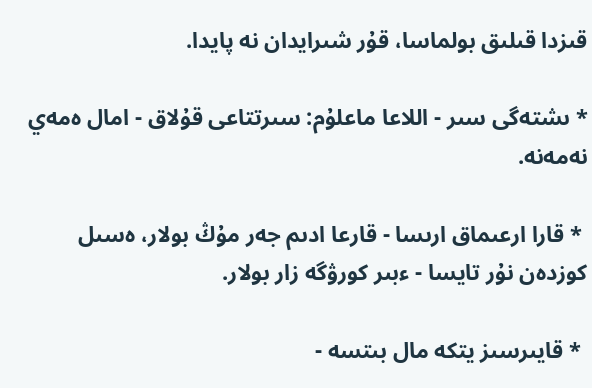قىزدا قىلىق بولماسا، قۇر شىرايدان نە پايدا.

* ىشتەگى سىر - اللاعا ماعلۇم: سىرتتاعى قۇلاق - امال ەمەي نەمەنە.

 * قارا ارعىماق ارىسا - قارعا ادىم جەر مۇڭ بولار، ەسىل كوزدەن نۇر تايسا - ءبىر كورۋگە زار بولار.

 * قايىرسىز يتكە مال بىتسە -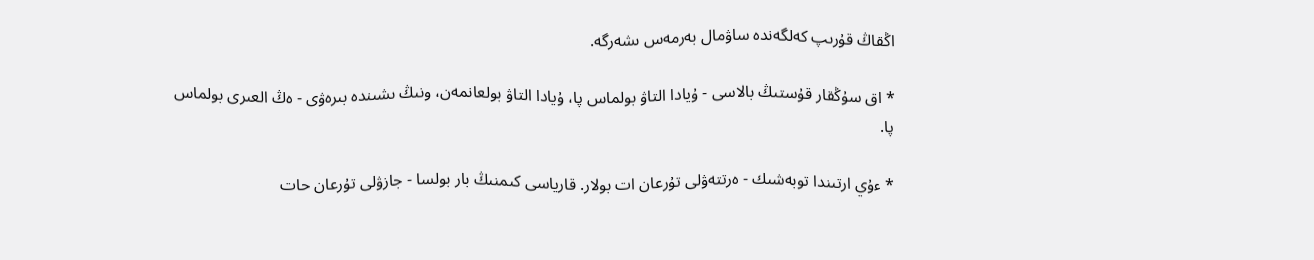اڭقاڭ قۇرىپ كەلگەندە ساۋمال بەرمەس ىشەرگە.

* اق سۇڭقار قۇستىڭ بالاسى - ۇيادا التاۋ بولماس پا، ۇيادا التاۋ بولعانمەن، ونىڭ ىشىندە بىرەۋى - ەڭ العىرى بولماس پا.

* ءۇي ارتىندا توبەشىك - ەرتتەۋلى تۇرعان ات بولار. قارياسى كىمنىڭ بار بولسا - جازۋلى تۇرعان حات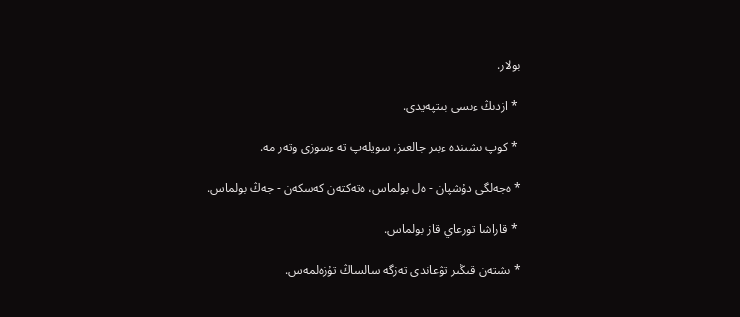بولار.

 * ازدىڭ ءىسى بىتپەيدى.

 * كوپ ىشىندە ءبىر جالعىز، سويلەپ تە ءسوزى وتەر مە.

* ەجەلگى دۇشپان - ەل بولماس، ەتەكتەن كەسكەن - جەڭ بولماس.

 * قاراشا تورعاي قاز بولماس.

* ىشتەن قىڭىر تۋعاندى تەزگە سالساڭ تۇزەلمەس.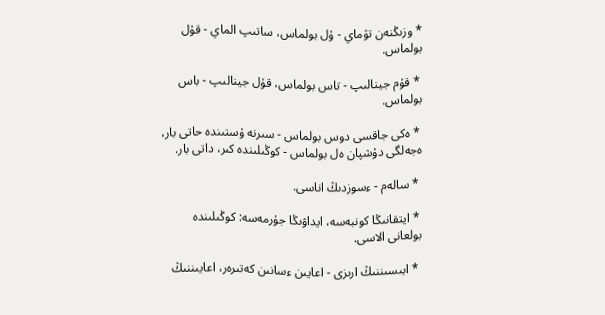* وزىڭنەن تۋماي - ۇل بولماس، ساتىپ الماي - قۇل بولماس.

 * قۇم جينالىپ - تاس بولماس، قۇل جينالىپ - باس بولماس.

 * ەكى جاقسى دوس بولماس - سىرنە ۇستىندە حاتى بار، ەجەلگى دۇشپان ەل بولماس - كوڭىلىندە كىر، داتى بار.

 * سالەم - ءسوزدىڭ اناسى.

 * ايتقانىڭا كونبەسە، ايداۋىڭا جۇرمەسە: كوڭىلىندە بولعانى الاسى.

 * ابىسىننىڭ ارىزى - اعايىن ءسانىن كەتىرەر، اعايىننىڭ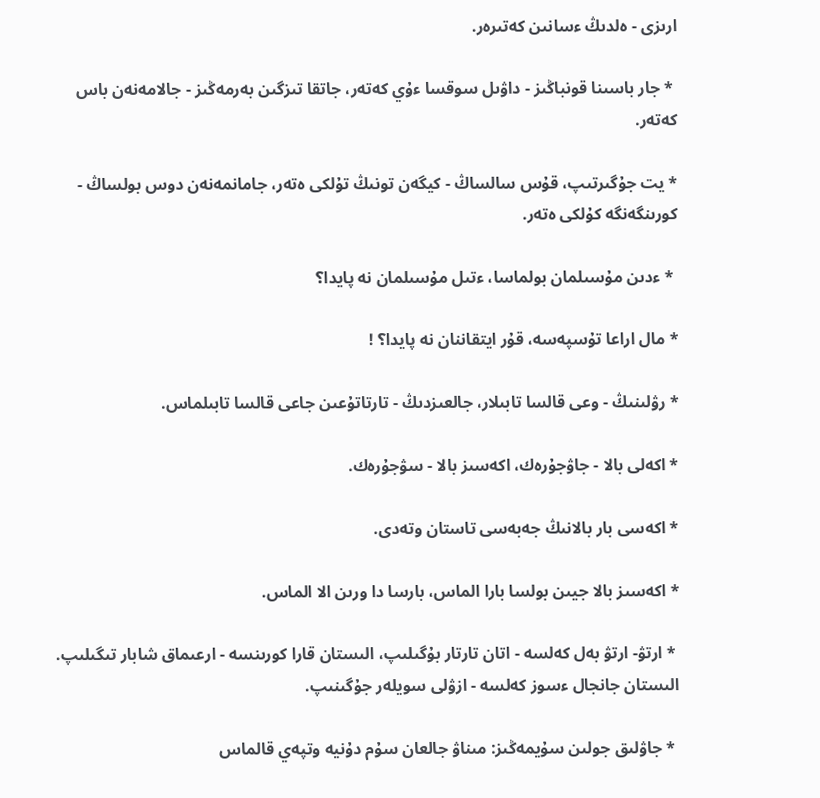ارىزى - ەلدىڭ ءسانىن كەتىرەر.

 * جار باسىنا قونباڭىز - داۋىل سوقسا ءۇي كەتەر، جاتقا تىزگىن بەرمەڭىز - جالامەنەن باس كەتەر.

* يت جۇگىرتىپ، قۇس سالساڭ - كيگەن تونىڭ تۇلكى ەتەر، جامانمەنەن دوس بولساڭ - كورىنگەنگە كۇلكى ەتەر.

 * ءدىن مۇسىلمان بولماسا، ءتىل مۇسىلمان نە پايدا؟

* مال اراعا تۇسپەسە، قۇر ايتقاننان نە پايدا؟ !

* رۋلىنىڭ - وعى قالسا تابىلار، جالعىزدىڭ - تارتاتۇعىن جاعى قالسا تابىلماس.

* اكەلى بالا - جاۋجۇرەك، اكەسىز بالا - سۋجۇرەك.

* اكەسى بار بالانىڭ جەبەسى تاستان وتەدى.

* اكەسىز بالا جيىن بولسا بارا الماس، بارسا دا ورىن الا الماس.

 * ارتۋ- ارتۋ بەل كەلسە - اتان تارتار بۇگىلىپ، الىستان قارا كورىنسە - ارعىماق شابار تىگىلىپ. الىستان جانجال ءسوز كەلسە - ازۋلى سويلەر جۇگىنىپ.

 * جاۋلىق جولىن سۇيمەڭىز: مىناۋ جالعان سۇم دۇنيە وتپەي قالماس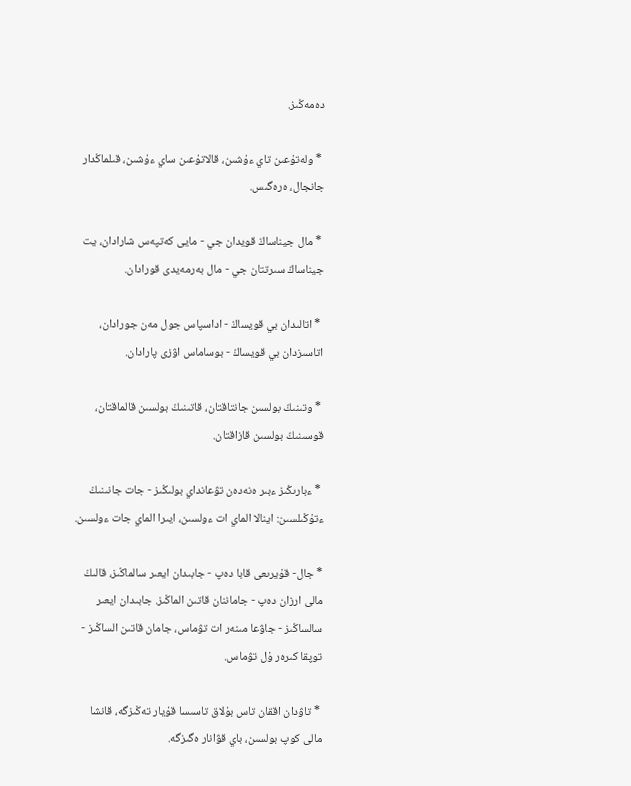دەمەڭىز.

 * ولەتۇعىن تاي ءۇشىن، قالاتۇعىن ساي ءۇشىن، قىلماڭدار جانجال، ەرەگىس.

 * مال جيناساڭ قويدان جي - مايى كەتپەس شارادان، يت جيناساڭ سىرتتان جي - مال بەرمەيدى قورادان.

 * اتالىدان بي قويساڭ - اداسپاس جول مەن جورادان، اتاسىزدان بي قويساڭ - بوساماس اۋزى پارادان.

 * وتىنىڭ بولسىن جانتاقتان، قاتىنىڭ بولسىن قالماقتان، قوسىنىڭ بولسىن قازاقتان.

 * ءبارىڭىز ءبىر ەنەدەن تۋعانداي بولىڭىز - جات جانىنىڭ ءتۇڭىلسىن: اينالا الماي ات ءولسىن، ايىرا الماي جات ءولسىن.

* جال- قۇيرىعى قابا دەپ - جابىدان ايعىر سالماڭىز، قالىڭ مالى ارزان دەپ - جاماننان قاتىن الماڭىز. جابىدان ايعىر سالساڭىز - جاۋعا مىنەر ات تۋماس، جامان قاتىن الساڭىز - توپقا كىرەر ۇل تۋماس.

 * تاۋدان اققان تاس بۇلاق تاسىسا قۇيار تەڭىزگە، قانشا مالى كوپ بولسىن، باي قۋانار ەگىزگە.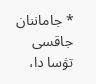* جاماننان جاقسى تۋسا دا،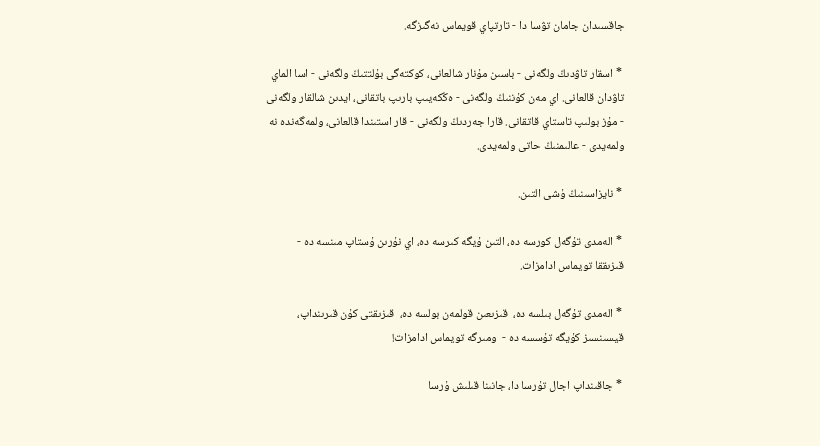جاقسىدان جامان تۋسا دا - تارتپاي قويماس نەگىزگە.

 * اسقار تاۋدىڭ ولگەنى - باسىن مۇنار شالعانى، كوكتەگى بۇلتتىڭ ولگەنى - اسا الماي تاۋدان قالعانى. اي مەن كۇننىڭ ولگەنى - ەڭكەيىپ بارىپ باتقانى، ايدىن شالقار ولگەنى - مۇز بولىپ تاستاي قاتقانى. قارا جەردىڭ ولگەنى - قار استىندا قالعانى، ولمەگەندە نە ولمەيدى - عالىمنىڭ حاتى ولمەيدى.

 * نايزاسىنىڭ ۇشى التىن.

 * الەمدى تۇگەل كورسە دە، التىن ۇيگە كىرسە دە، اي نۇرىن ۇستاپ مىنسە دە -  قىزىققا تويماس ادامزات.

 * الەمدى تۇگەل بىلسە دە،  قىزىعىن قولمەن بولسە دە،  قىزىقتى كۇن قىرىنداپ، قيسىنسىز كۇيگە تۇسسە دە -  ومىرگە تويماس ادامزات!

 * جاقىنداپ اجال تۇرسا دا، جانىنا قىلىش ۇرسا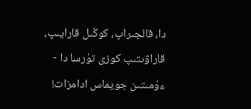دا، قالجىراپ، كوڭىل قارايىپ، قاراۋىتىپ كوزى تۇرسا دا -  ءۇمىتىن جويماس ادامزات!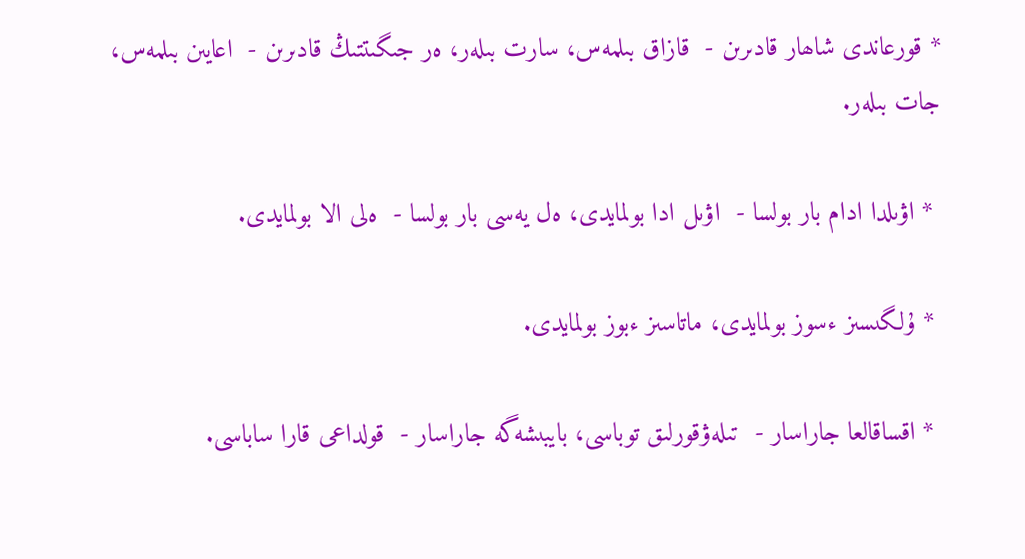* قورعاندى شاھار قادىرىن -  قازاق بىلمەس، سارت بىلەر، ەر جىگىتتىڭ قادىرىن -  اعايىن بىلمەس، جات بىلەر.

 * اۋىلدا ادام بار بولسا -  اۋىل ادا بولمايدى، ەل يەسى بار بولسا -  ەلى الا بولمايدى.

 * ۇلگىسىز ءسوز بولمايدى، ماتاسىز ءبوز بولمايدى.

 * اقساقالعا جاراسار -  تىلەۋقورلىق توباسى، بايبىشەگە جاراسار -  قولداعى قارا ساباسى.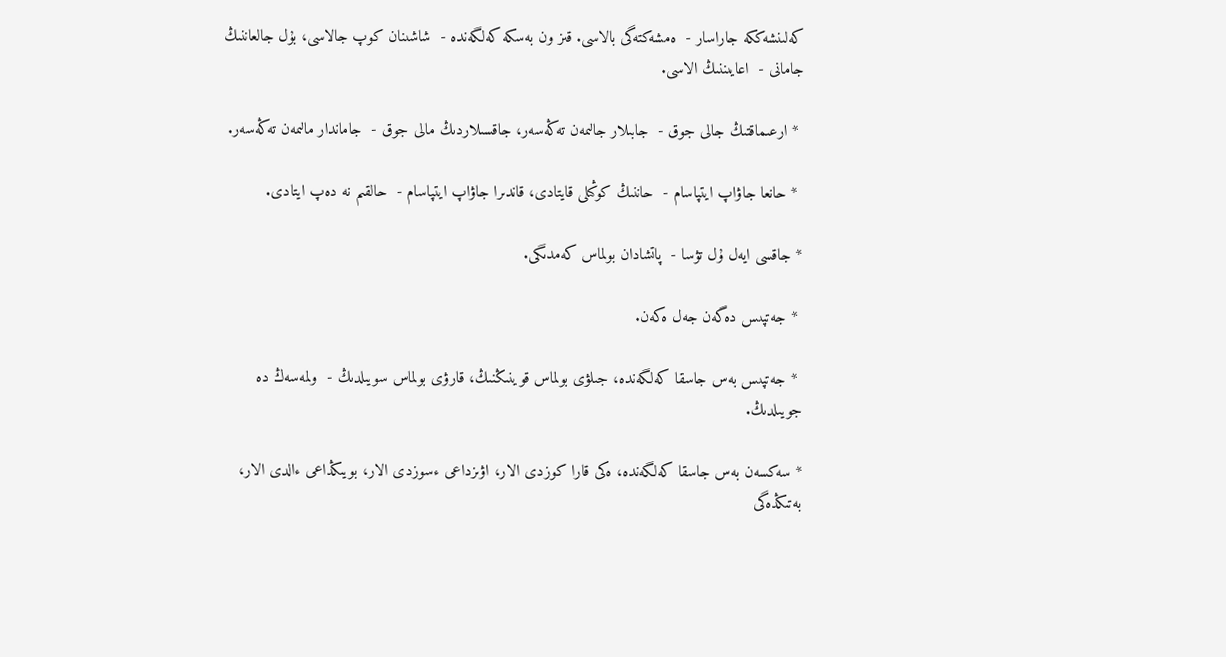كەلىنشەككە جاراسار -  ەمشەكتەگى بالاسى. قىز ون بەسكە كەلگەندە -  شاشىنان كوپ جالاسى، بۇل جالعاننىڭ جامانى -  اعايىننىڭ الاسى.

 * ارعىماقتىڭ جالى جوق -  جابىلار جالىمەن تەڭەسەر، جاقسىلاردىڭ مالى جوق -  جاماندار مالىمەن تەڭەسەر.

 * حانعا جاۋاپ ايتپاسام -  حاننىڭ كوڭىلى قايتادى، قاندىرا جاۋاپ ايتپاسام -  حالقىم نە دەپ ايتادى.

* جاقسى ايەل ۇل تۋسا -  پاتشادان بولماس كەمدىگى.

 * جەتپىس دەگەن جەل ەكەن.

 * جەتپىس بەس جاسقا كەلگەندە، جىلۋى بولماس قوينىڭنىڭ، قارۋى بولماس سويىلدىڭ -  ولمەسەڭ دە جويىلدىڭ.

* سەكسەن بەس جاسقا كەلگەندە، ەكى قارا كوزدى الار، اۋىزداعى ءسوزدى الار، بويىڭداعى ءالدى الار، بەتىڭدەگى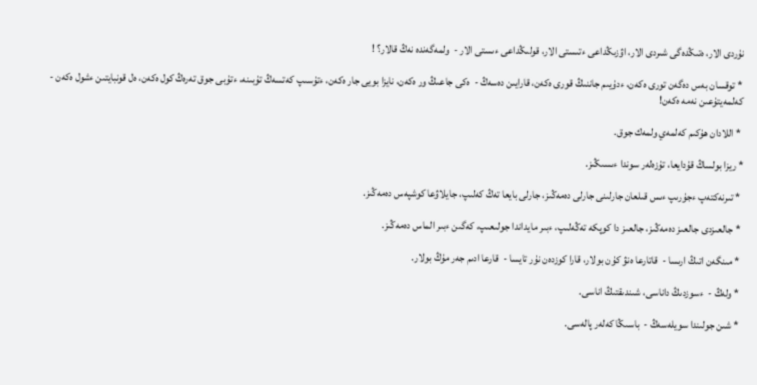نۇردى الار، ەتىڭدەگى شىردى الار، اۋزىڭداعى ءتىستى الار، قولىڭداعى ءىستى الار -  ولمەگەندە نەڭ قالار؟ !

 * توقسان بەس دەگەن تورى ەكەن، ءدۇيىم جاننىڭ قورى ەكەن، قارايىن دەسەڭ -  ەكى جاعىڭ ور ەكەن، نايزا بويى جار ەكەن، ءتۇسىپ كەتسەڭ تۇبىنە، ءتۇبى جوق تەرەڭ كول ەكەن، ەل قونبايتىن ءشول ەكەن -  كەلمەيتۇعىن نەمە ەكەن!

 * اللادان ھۇكىم كەلمەي ولمەك جوق.

* ريزا بولساڭ قۇدايعا، تۇزەلەر سوندا ءىسىڭىز.

 * تىرنەكتەپ ءجۇرىپ ءىس قىلعان جارلىنى جارلى دەمەڭىز، جارلى بايعا تەڭ كەلىپ، جايلاۋعا كوشپەس دەمەڭىز.

 * جالعىزدى جالعىز دەمەڭىز، جالعىز دا كوپكە تەڭەلىپ، ءبىر مايداندا جولىعىپ، كەگىن ءبىر الماس دەمەڭىز.

 * مىنگەن اتىڭ ارىسا -  قاتارعا ەنۋ كۇن بولار، قارا كوزدەن نۇر تايسا -  قارعا ادىم جەر مۇڭ بولار.

 * ولەڭ -  ءسوزدىڭ داناسى، شىندىقتىڭ اناسى.

 * شىن جولىندا سويلەسەڭ -  باسىڭا كەلەر پالەسى.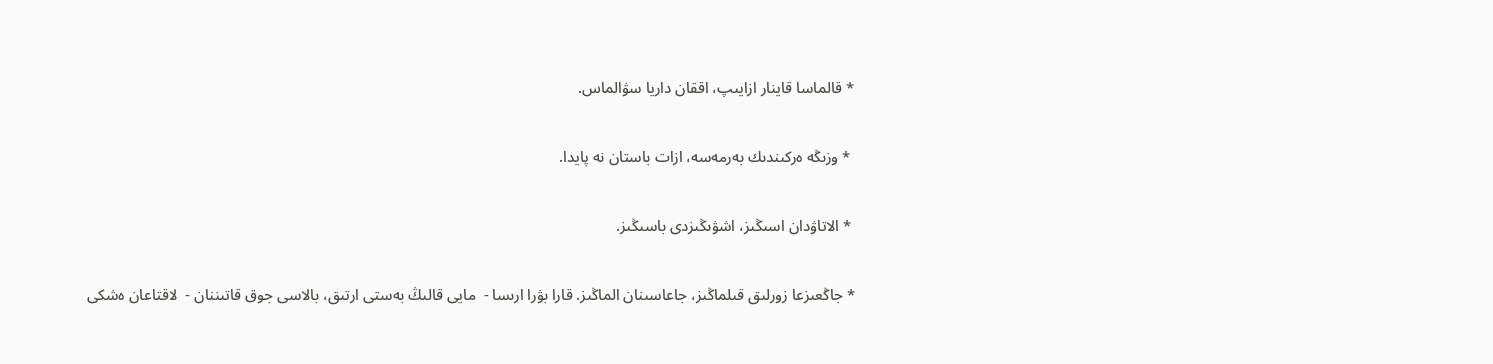* قالماسا قاينار ازايىپ، اققان داريا سۋالماس.

 * وزىڭە ەركىندىك بەرمەسە، ازات باستان نە پايدا.

 * الاتاۋدان اسىڭىز، اشۋىڭىزدى باسىڭىز.

* جاڭعىزعا زورلىق قىلماڭىز، جاعاسىنان الماڭىز. قارا بۋرا ارىسا -  مايى قالىڭ بەستى ارتىق، بالاسى جوق قاتىننان -  لاقتاعان ەشكى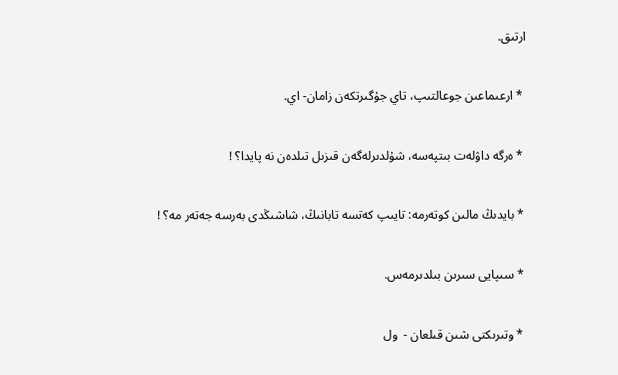ارتىق.

 * ارعىماعىن جوعالتىپ، تاي جۇگىرتكەن زامان- اي.

 * ەرگە داۋلەت بىتپەسە، شۇلدىرلەگەن قىزىل تىلدەن نە پايدا؟ !

 * بايدىڭ مالىن كوتەرمە: تايىپ كەتسە تابانىڭ، شاشىڭدى بەرسە جەتەر مە؟ !

 * سىپايى سىرىن بىلدىرمەس.

 * وتىرىكتى شىن قىلعان -  ول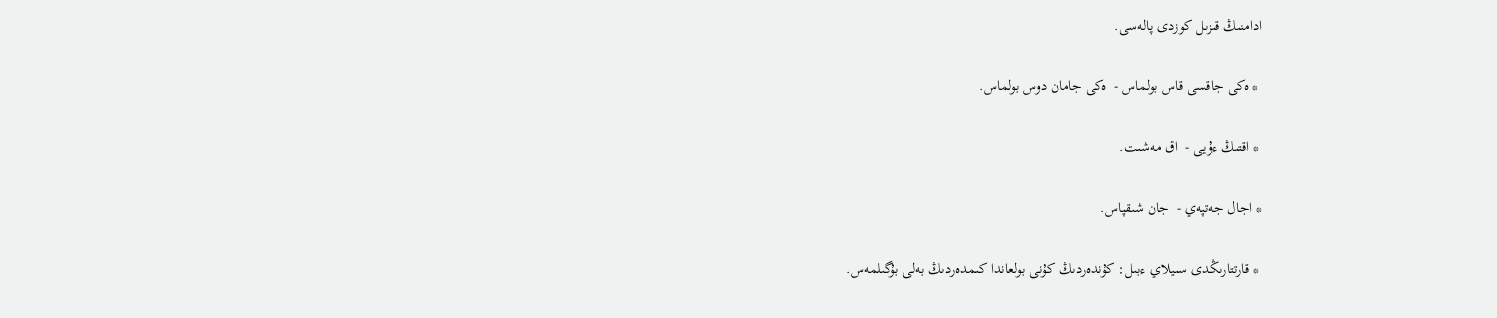ادامنىڭ قىزىل كوزدى پالەسى.

 * ەكى جاقسى قاس بولماس -  ەكى جامان دوس بولماس.

 * اقتىڭ ءۇيى -  اق مەشىت.

* اجال جەتپەي -  جان شىقپاس.

 * قارتتارىڭدى سىيلاي ءبىل: كۇندەردىڭ كۇنى بولعاندا كىمدەردىڭ بەلى بۇگىلمەس.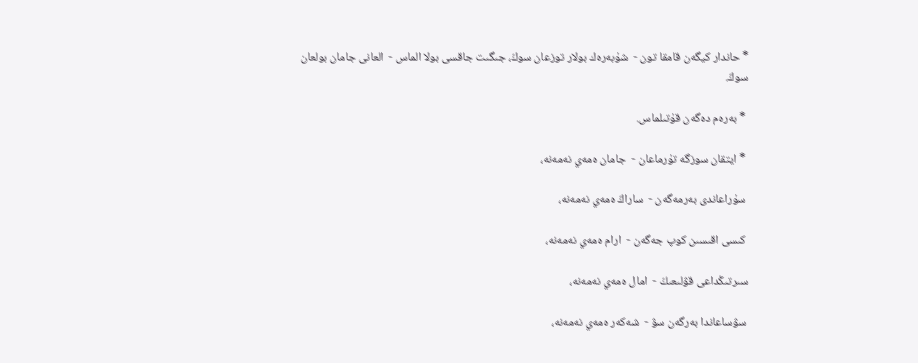* حاندار كيگەن قامقا تون -  شۇبەرەك بولار توزعان سوڭ، جىگىت جاقسى بولا الماس -  العانى جامان بولعان سوڭ.

 * بەرەم دەگەن قۇتىلماس.

 * ايتقان سوزگە تۇرماعان -  جامان ەمەي نەمەنە،

 سۇراعاندى بەرمەگەن -  ساراڭ ەمەي نەمەنە،

 كىسى اقىسىن كوپ جەگەن -  ارام ەمەي نەمەنە،

سىرتىڭداعى قۋلىعىڭ -  امال ەمەي نەمەنە،

 سۋساعاندا بەرگەن سۋ -  شەكەر ەمەي نەمەنە،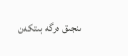ىنجىق ەرگە بىتكەن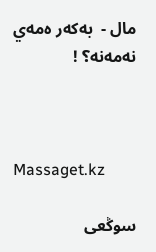مال -  بەكەر ەمەي نەمەنە؟ !



Massaget.kz

سوڭعى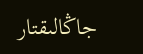جاڭالىقتار